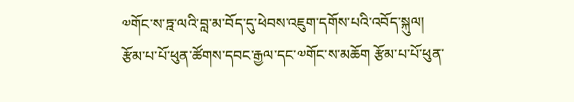༧གོང་ས་ཏྰ་ལའི་བླ་མ་བོད་དུ་ཕེབས་འཇུག་དགོས་པའི་འབོད་སྐུལ།
རྩོམ་པ་པོ་ཕུན་ཚོགས་དབང་རྒྱལ་དང་༧གོང་ས་མཆོག རྩོམ་པ་པོ་ཕུན་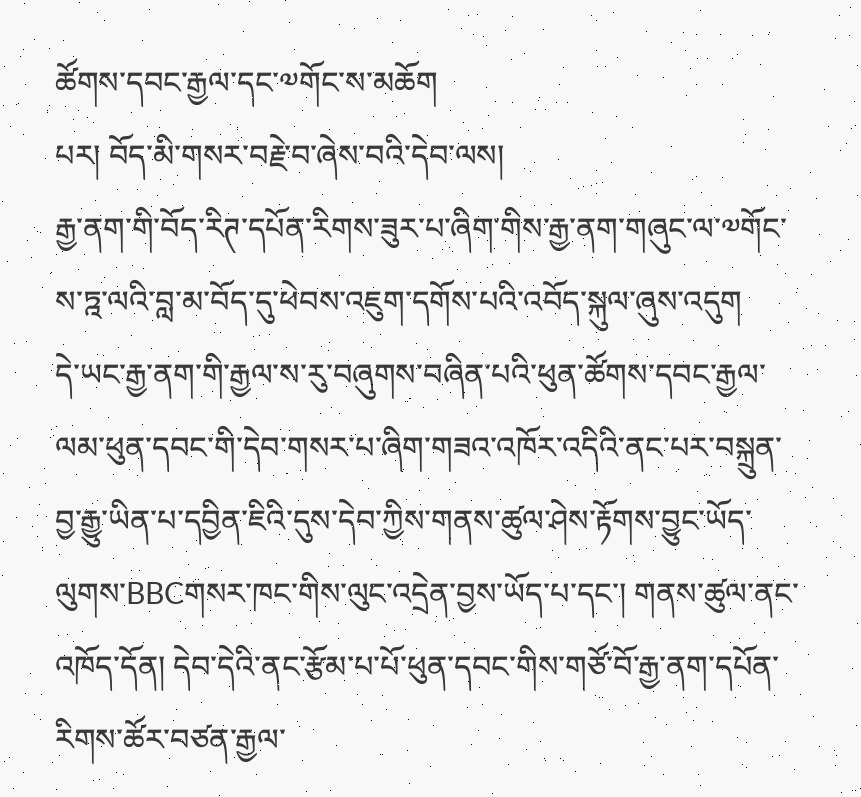ཚོགས་དབང་རྒྱལ་དང་༧གོང་ས་མཆོག
པར། བོད་མི་གསར་བརྗེ་བ་ཞེས་བའི་དེབ་ལས།
རྒྱ་ནག་གི་བོད་རིཊ་དཔོན་རིགས་ཟུར་པ་ཞིག་གིས་རྒྱ་ནག་གཞུང་ལ་༧གོང་ས་ཏྰ་ལའི་བླ་མ་བོད་དུ་ཕེབས་འཇུག་དགོས་པའི་འབོད་སྐུལ་ཞུས་འདུག
དེ་ཡང་རྒྱ་ནག་གི་རྒྱལ་ས་རུ་བཞུགས་བཞིན་པའི་ཕུན་ཚོགས་དབང་རྒྱལ་ལམ་ཕུན་དབང་གི་དེབ་གསར་པ་ཞིག་གཟའ་འཁོར་འདིའི་ནང་པར་བསྐྲུན་བྱ་རྒྱུ་ཡིན་པ་དབྱིན་ཇིའི་དུས་དེབ་ཀྱིས་གནས་ཚུལ་ཤེས་རྟོགས་བྱུང་ཡོད་ལུགས་BBCགསར་ཁང་གིས་ལུང་འདྲེན་བྱས་ཡོད་པ་དང་། གནས་ཚུལ་ནང་འཁོད་དོན། དེབ་དེའི་ནང་རྩོམ་པ་པོ་ཕུན་དབང་གིས་གཙོ་བོ་རྒྱ་ནག་དཔོན་རིགས་ཚོར་བཙན་རྒྱལ་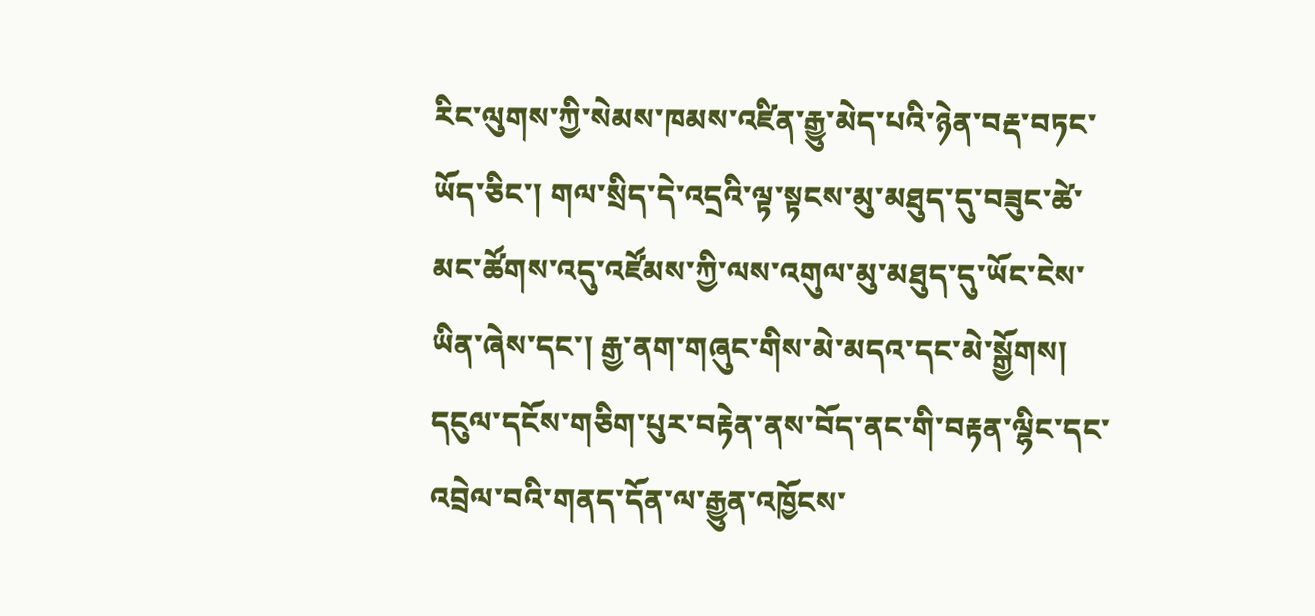རིང་ལུགས་ཀྱི་སེམས་ཁམས་འཛིན་རྒྱུ་མེད་པའི་ཉེན་བརྡ་བཏང་ཡོད་ཅིང་། གལ་སྲིད་དེ་འདྲའི་ལྟ་སྟངས་མུ་མཐུད་དུ་བཟུང་ཚེ་མང་ཚོགས་འདུ་འཛོམས་ཀྱི་ལས་འགུལ་མུ་མཐུད་དུ་ཡོང་ངེས་ཡིན་ཞེས་དང་། རྒྱ་ནག་གཞུང་གིས་མེ་མདའ་དང་མེ་སྒྱོགས། དངུལ་དངོས་གཅིག་པུར་བརྟེན་ནས་བོད་ནང་གི་བརྟན་ལྷིང་དང་འབྲེལ་བའི་གནད་དོན་ལ་རྒྱུན་འཁྱོངས་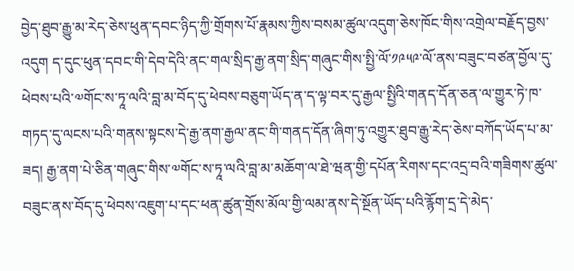བྱེད་ཐུབ་རྒྱུ་མ་རེད་ཅེས་ཕུན་དབང་ཉིད་ཀྱི་གྲོགས་པོ་རྣམས་ཀྱིས་བསམ་ཚུལ་འདུག་ཅེས་ཁོང་གིས་འགྲེལ་བརྗོད་བྱས་འདུག ད་དུང་ཕུན་དབང་གི་དེབ་དེའི་ནང་གལ་སྲིད་རྒྱ་ནག་སྲིད་གཞུང་གིས་སྤྱི་ལོ་༡༩༥༩་ལོ་ནས་བཟུང་བཙན་བྱོལ་དུ་ཕེབས་པའི་༧གོང་ས་ཏཱ་ལའི་བླ་མ་བོད་དུ་ཕེབས་བཅུག་ཡོད་ན་ད་ལྟ་བར་དུ་རྒྱལ་སྤྱིའི་གནད་དོན་ཅན་ལ་གྱུར་ཏེ་ཁ་གཏད་དུ་ལངས་པའི་གནས་སྟངས་དེ་རྒྱ་ནག་རྒྱལ་ནང་གི་གནད་དོན་ཞིག་ཏུ་འགྱུར་ཐུབ་རྒྱུ་རེད་ཅེས་བཀོད་ཡོད་པ་མ་ཟད། རྒྱ་ནག་པེ་ཅིན་གཞུང་གིས་༧གོང་ས་ཏཱ་ལའི་བླ་མ་མཆོག་ལ་ཐེ་ཝན་གྱི་དཔོན་རིགས་དང་འདྲ་བའི་གཟིགས་ཚུལ་བཟུང་ནས་བོད་དུ་ཕེབས་འཇུག་པ་དང་ཕན་ཚུན་གྲོས་མོལ་གྱི་ལམ་ནས་དེ་སྔོན་ཡོད་པའི་རྙོག་དྲ་དེ་མེད་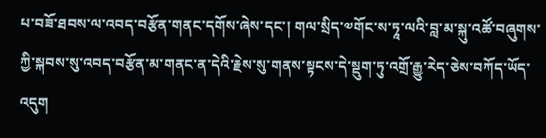པ་བཟོ་ཐབས་ལ་འབད་བརྩོན་གནང་དགོས་ཞེས་དང་། གལ་སྲིད་༧གོང་ས་ཏཱ་ལའི་བླ་མ་སྐུ་འཚོ་བཞུགས་ཀྱི་སྐབས་སུ་འབད་བརྩོན་མ་གནང་ན་དེའི་རྗེས་སུ་གནས་སྟངས་དེ་སྡུག་ཏུ་འགྲོ་རྒྱུ་རེད་ཅེས་བཀོད་ཡོད་འདུག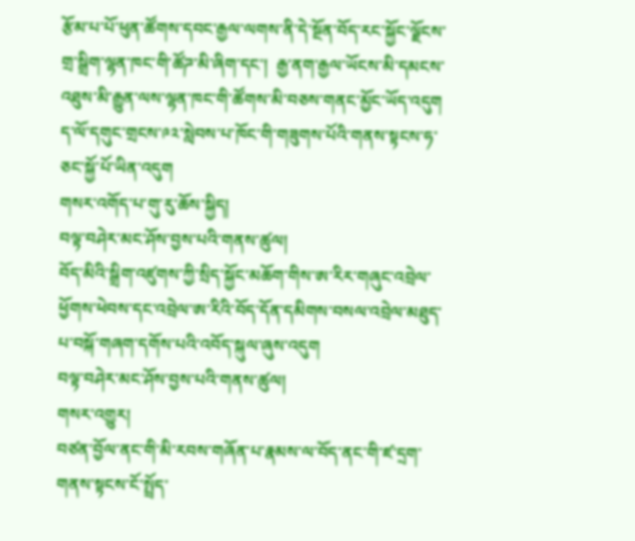རྩོམ་པ་པོ་ཕུན་ཚོགས་དབང་རྒྱལ་ལགས་ནི་དེ་སྔོན་བོད་རང་སྐྱོང་ལྗོངས་གྲ་སྒྲིག་ལྷན་ཁང་གི་ཚོཌ་མི་ཞིག་དང་།  རྒྱ་ནག་རྒྱལ་ཡོངས་མི་དམངས་འཐུས་མི་རྒྱུན་ལས་ལྷན་ཁང་གི་ཚོགས་མི་བཅས་གནང་མྱོང་ཡོད་འདུག ད་ལོ་དགུང་གྲངས་༩༢་སླེབས་པ་ཁོང་གི་གཟུགས་པོའི་གནས་སྟངས་ཧ་ཅང་སྐྱོ་པོ་ཡིན་འདུག
གསར་འགོད་པ་གུ་རུ་ཆོས་སྐྱིད།
བལྟ་བཤེར་མང་ཤོས་བྱས་པའི་གནས་ཚུལ།
བོད་མིའི་སྒྲིག་འཛུགས་ཀྱི་སྲིད་སྐྱོང་མཆོག་གིས་ཨ་རིར་གཞུང་འབྲེལ་ཕྱོགས་ཕེབས་དང་འབྲེལ་ཨ་རིའི་བོད་དོན་དམིགས་བསལ་འབྲེལ་མཐུད་པ་བསྐོ་གཞག་དགོས་པའི་འབོད་སྐུལ་ཞུས་འདུག
བལྟ་བཤེར་མང་ཤོས་བྱས་པའི་གནས་ཚུལ།
གསར་འགྱུར།
བཙན་བྱོལ་ནང་གི་མི་རབས་གཞོན་པ་རྣམས་ལ་བོད་ནང་གི་ཛ་དྲག་གནས་སྟངས་ངོ་སྤྲོད་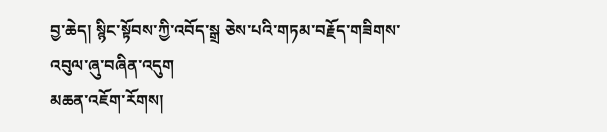བྱ་ཆེད། སྙིང་སྟོབས་ཀྱི་འབོད་སྒྲ ཅེས་པའི་གཏམ་བརྗོད་གཟིགས་འབུལ་ཞུ་བཞིན་འདུག
མཆན་འཇོག་རོགས།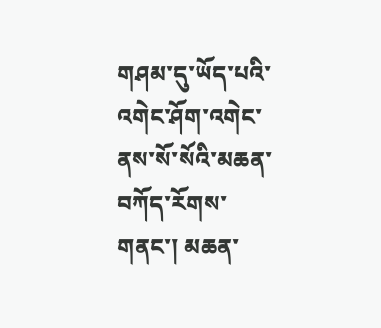གཤམ་དུ་ཡོད་པའི་འགེང་ཤོག་འགེང་ནས་སོ་སོའི་མཆན་བཀོད་རོགས་གནང་། མཆན་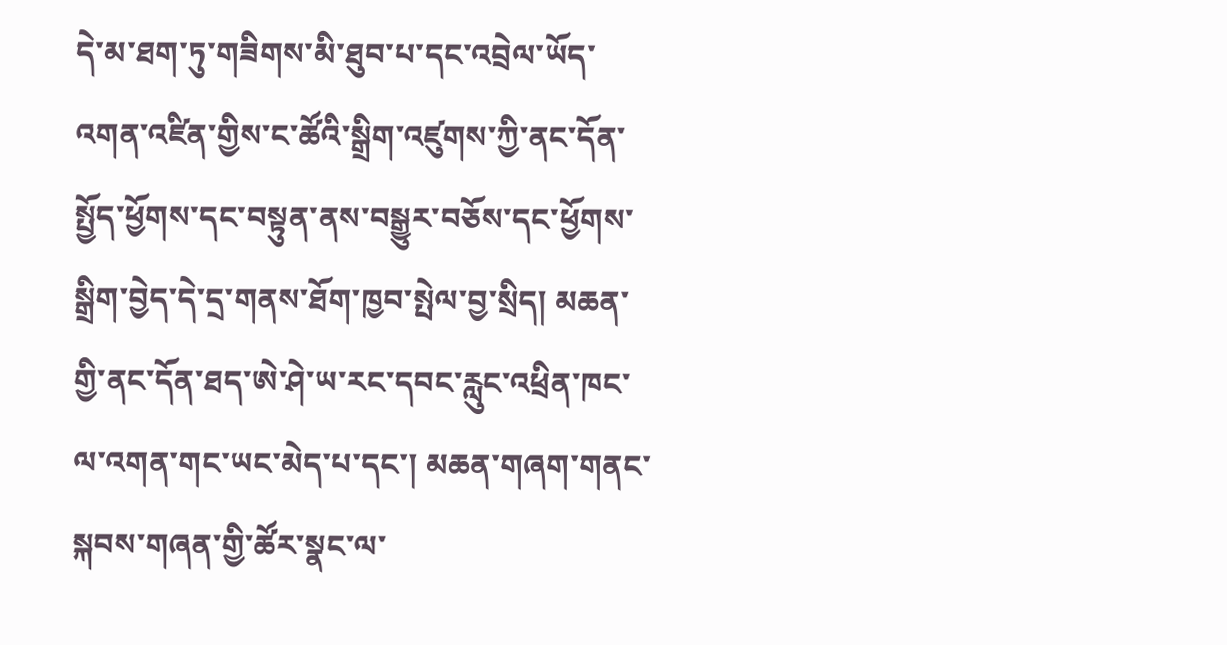དེ་མ་ཐག་ཏུ་གཟིགས་མི་ཐུབ་པ་དང་འབྲེལ་ཡོད་འགན་འཛིན་གྱིས་ང་ཚོའི་སྒྲིག་འཛུགས་ཀྱི་ནང་དོན་སྤྱོད་ཕྱོགས་དང་བསྟུན་ནས་བསྒྱུར་བཅོས་དང་ཕྱོགས་སྒྲིག་བྱེད་དེ་དྲ་གནས་ཐོག་ཁྱབ་སྤེལ་བྱ་སྲིད། མཆན་གྱི་ནང་དོན་ཐད་ཨེ་ཤེ་ཡ་རང་དབང་རླུང་འཕྲིན་ཁང་ལ་འགན་གང་ཡང་མེད་པ་དང་། མཆན་གཞག་གནང་སྐབས་གཞན་གྱི་ཚོར་སྣང་ལ་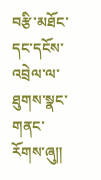བརྩི་མཐོང་དང་དངོས་འབྲེལ་ལ་ཐུགས་སྣང་གནང་རོགས་ཞུ༎